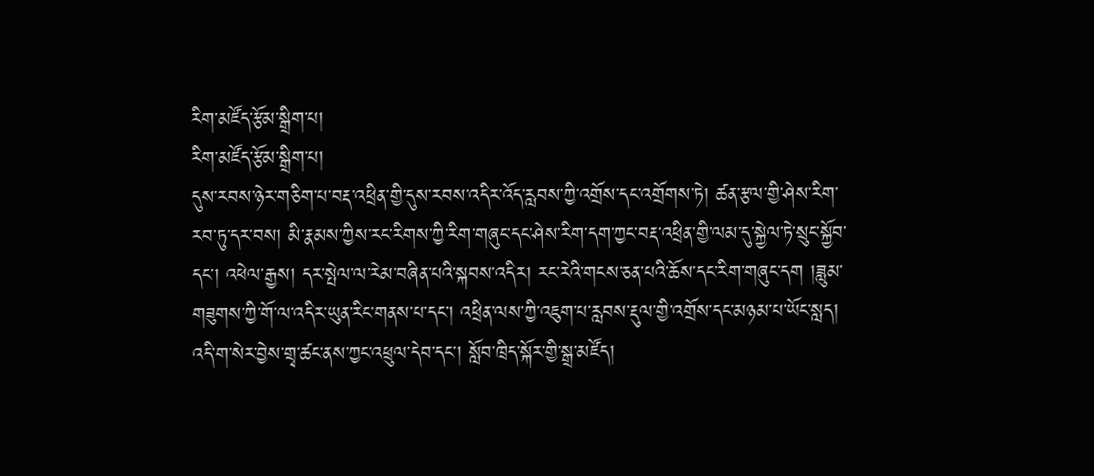རིག་མཛོད་རྩོམ་སྒྲིག་པ།
རིག་མཛོད་རྩོམ་སྒྲིག་པ།
དུས་རབས་ཉེར་གཅིག་པ་བརྡ་འཕྲིན་གྱི་དུས་རབས་འདིར་འོད་རླབས་ཀྱི་འགྲོས་དང་འགྲོགས་ཏེ། ཚན་རྩལ་གྱི་ཤེས་རིག་རབ་ཏུ་དར་བས། མི་རྣམས་ཀྱིས་རང་རིགས་ཀྱི་རིག་གཞུང་དང་ཤེས་རིག་དག་ཀྱང་བརྡ་འཕྲིན་གྱི་ལམ་དུ་སྐྱེལ་ཏེ་སྲུང་སྐྱོབ་དང་། འཕེལ་རྒྱས། དར་སྤེལ་ལ་རེམ་བཞིན་པའི་སྐབས་འདིར། རང་རེའི་གངས་ཅན་པའི་ཆོས་དང་རིག་གཞུང་དག །ཟླུམ་གཟུགས་ཀྱི་གོ་ལ་འདིར་ཡུན་རིང་གནས་པ་དང་། འཕྲིན་ལས་ཀྱི་འཇུག་པ་རླབས་རྡུལ་གྱི་འགྲོས་དང་མཉམ་པ་ཡོང་སླད། འདི་ག་སེར་བྱེས་གྲྭ་ཚང་ནས་ཀྱང་འཕྲུལ་དེབ་དང་། སློབ་ཁྲིད་སྐོར་གྱི་སྒྲ་མཛོད།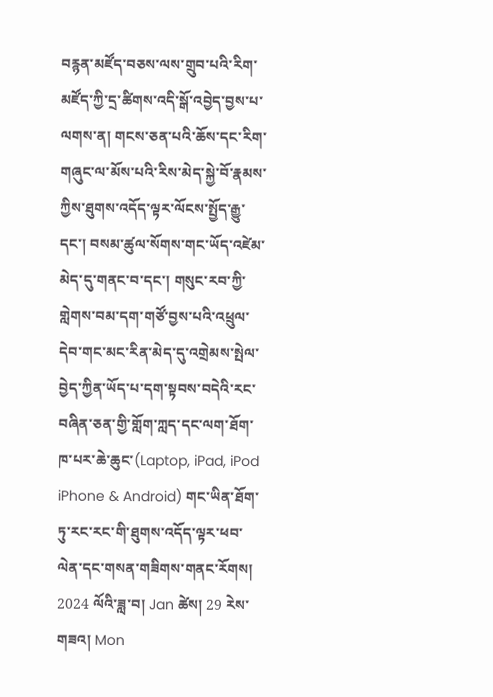བརྙན་མཛོད་བཅས་ལས་གྲུབ་པའི་རིག་མཛོད་ཀྱི་དྲ་ཚིགས་འདི་སྒོ་འབྱེད་བྱས་པ་ལགས་ན། གངས་ཅན་པའི་ཆོས་དང་རིག་གཞུང་ལ་མོས་པའི་རིས་མེད་སྐྱེ་བོ་རྣམས་ཀྱིས་ཐུགས་འདོད་ལྟར་ལོངས་སྤྱོད་རྒྱུ་དང་། བསམ་ཚུལ་སོགས་གང་ཡོད་འཛེམ་མེད་དུ་གནང་བ་དང་། གསུང་རབ་ཀྱི་གླེགས་བམ་དག་གཙོ་བྱས་པའི་འཕྲུལ་དེབ་གང་མང་རིན་མེད་དུ་འགྲེམས་སྤེལ་བྱེད་ཀྱིན་ཡོད་པ་དག་སྟབས་བདེའི་རང་བཞིན་ཅན་གྱི་གློག་ཀླད་དང་ལག་ཐོག་ཁ་པར་ཆེ་ཆུང་(Laptop, iPad, iPod iPhone & Android) གང་ཡིན་ཐོག་ཏུ་རང་རང་གི་ཐུགས་འདོད་ལྟར་ཕབ་ལེན་དང་གསན་གཟིགས་གནང་རོགས།
2024 ལོའི་ཟླ་བ། Jan ཚེས། 29 རེས་གཟའ། Mon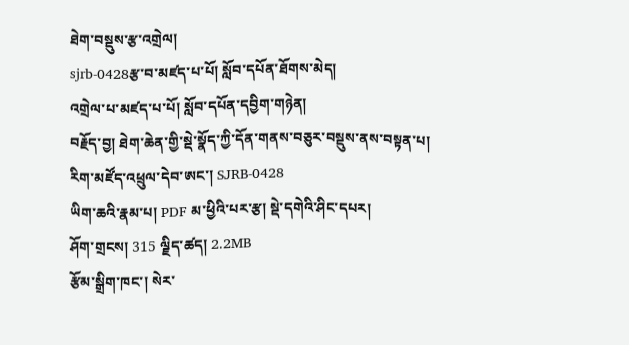ཐེག་བསྡུས་རྩ་འགྲེལ།
sjrb-0428རྩ་བ་མཛད་པ་པོ། སློབ་དཔོན་ཐོགས་མེད།
འགྲེལ་པ་མཛད་པ་པོ། སློབ་དཔོན་དབྱིག་གཉེན།
བརྗོད་བྱ། ཐེག་ཆེན་གྱི་སྡེ་སྣོད་ཀྱི་དོན་གནས་བཅུར་བསྡུས་ནས་བསྟན་པ།
རིག་མཛོད་འཕྲུལ་དེབ་ཨང་། SJRB-0428
ཡིག་ཆའི་རྣམ་པ། PDF མ་ཕྱིའི་པར་རྩ། སྡེ་དགེའི་ཤིང་དཔར།
ཤོག་གྲངས། 315 ལྗིད་ཚད། 2.2MB
རྩོམ་སྒྲིག་ཁང་། སེར་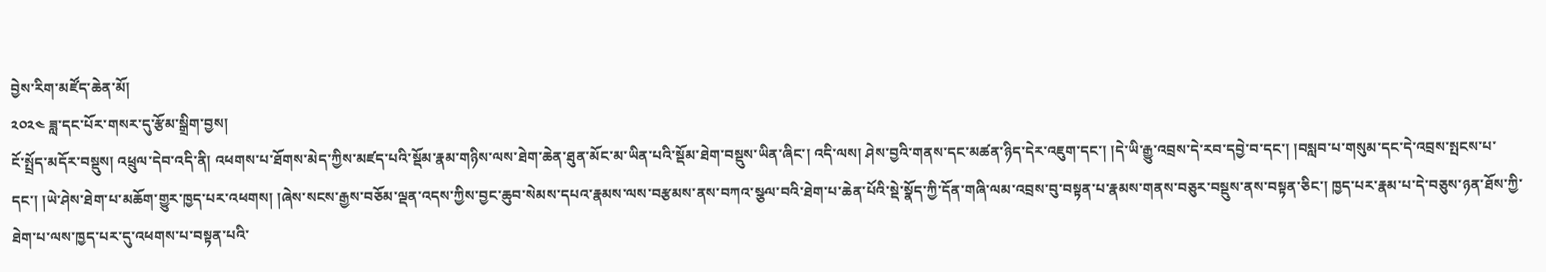བྱེས་རིག་མཛོད་ཆེན་མོ།
༢༠༢༤ ཟླ་དང་པོར་གསར་དུ་རྩོམ་སྒྲིག་བྱས།
ངོ་སྤྲོད་མདོར་བསྡུས། འཕྲུལ་དེབ་འདི་ནི། འཕགས་པ་ཐོགས་མེད་ཀྱིས་མཛད་པའི་སྡོམ་རྣམ་གཉིས་ལས་ཐེག་ཆེན་ཐུན་མོང་མ་ཡིན་པའི་སྡོམ་ཐེག་བསྡུས་ཡིན་ཞིང་། འདི་ལས། ཤེས་བྱའི་གནས་དང་མཚན་ཉིད་དེར་འཇུག་དང་། །དེ་ཡི་རྒྱུ་འབྲས་དེ་རབ་དབྱེ་བ་དང་། །བསླབ་པ་གསུམ་དང་དེ་འབྲས་སྤངས་པ་དང་། །ཡེ་ཤེས་ཐེག་པ་མཆོག་གྱུར་ཁྱད་པར་འཕགས། །ཞེས་སངས་རྒྱས་བཅོམ་ལྡན་འདས་ཀྱིས་བྱང་ཆུབ་སེམས་དཔའ་རྣམས་ལས་བརྩམས་ནས་བཀའ་སྩལ་བའི་ཐེག་པ་ཆེན་པོའི་སྡེ་སྣོད་ཀྱི་དོན་གཞི་ལམ་འབྲས་བུ་བསྟན་པ་རྣམས་གནས་བཅུར་བསྡུས་ནས་བསྟན་ཅིང་། ཁྱད་པར་རྣམ་པ་དེ་བཅུས་ཉན་ཐོས་ཀྱི་ཐེག་པ་ལས་ཁྱད་པར་དུ་འཕགས་པ་བསྟན་པའི་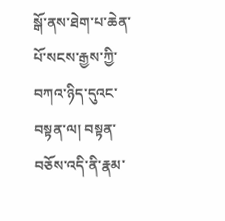སྒོ་ནས་ཐེག་པ་ཆེན་པོ་སངས་རྒྱས་ཀྱི་བཀའ་ཉིད་དུའང་བསྟན་ལ། བསྟན་བཅོས་འདི་ནི་རྣམ་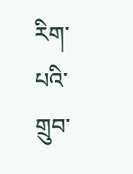རིག་པའི་གྲུབ་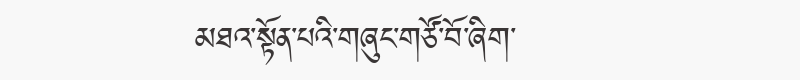མཐའ་སྟོན་པའི་གཞུང་གཙོ་བོ་ཞིག་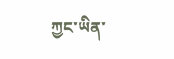ཀྱང་ཡིན་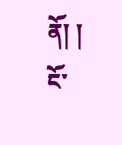ནོ། །
ངོ་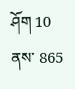ཤོག 10 ནས་ 865